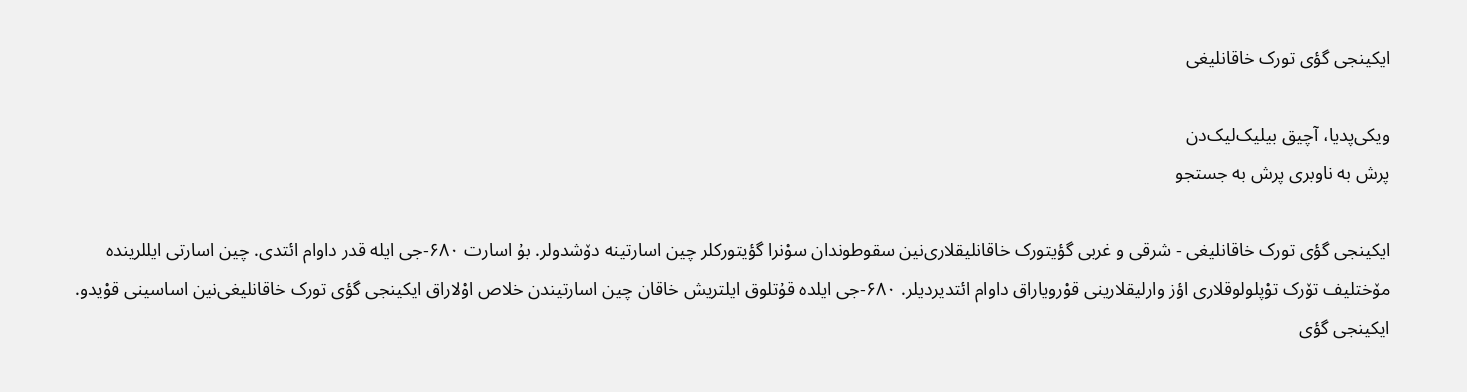ایکینجی گؤی تورک خاقانلیغی

ویکی‌پدیا، آچیق بیلیک‌لیک‌دن
پرش به ناوبری پرش به جستجو

ایکینجی گؤی تورک خاقانلیغی - شرقی و غربی گؤیتورک خاقانلیقلاری‌نین سقوطوندان سوْنرا گؤیتورکلر چین اسارتینه دۆشدولر. بۇ اسارت ۶۸۰-جی ایله قدر داوام ائتدی. چین اسارتی ایللرینده مۆختلیف تۆرک توْپلولوقلاری اؤز وارلیقلارینی قوْرویاراق داوام ائتدیردیلر. ۶۸۰-جی ایلده قۇتلوق ایلتریش خاقان چین اسارتیندن خلاص اوْلاراق ایکینجی گؤی تورک خاقانلیغی‌نین اساسینی قوْیدو. ایکینجی گؤی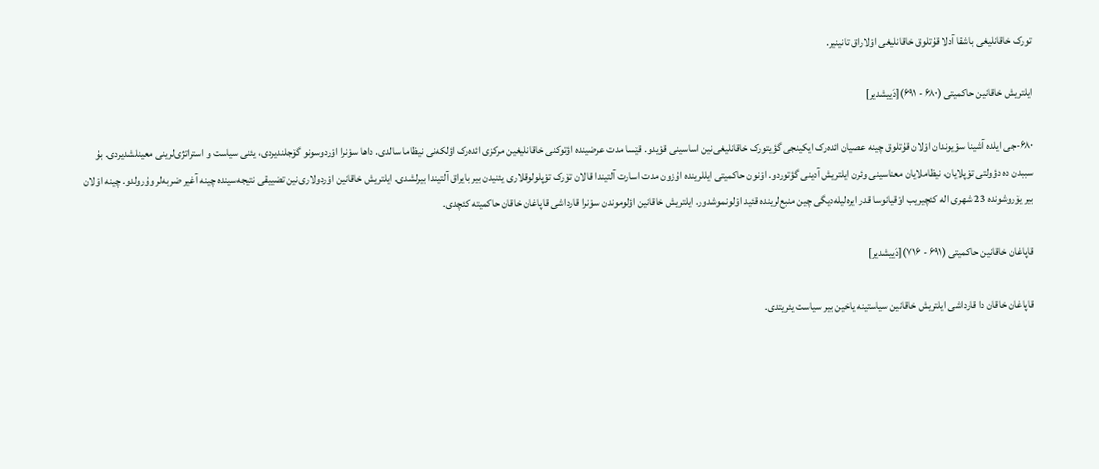تورک خاقانلیغی باشقا آدلا قۇتلوق خاقانلیغی اوْلاراق تانینیر.

ایلتریش خاقانین حاکمیتی (۶۸۰ - ۶۹۱)[دَییشدیر]

۶۸۰-جی ایلده آشینا سوْيوندان اوْلان قۇتلوق چینه عصیان ائده‌رک ایکینجی گؤيتورک خاقانلیغی‌نین اساسینی قوْيدو. قێسا مدت عرضینده اؤتوکنی خاقانلیغین مرکزی ائده‌رک اؤلکه‌نی نیظاما سالدی. داها سوْنرا اوْردوسونو گۆجلندیردی، يئنی سیاست و استراتژی‌لرینی معينلشدیردی. بۇ سببدن ده دؤولتی توْپلايان، نیظاملايان معناسینی وئرن ایلتریش آدینی گؤتوردو. اوْنون حاکمیتی ایللرینده اۇزون مدت اسارت آلتیندا قالان تۆرک توْپلولوقلاری يئنیدن بیر بايراق آلتیندا بیرلشدی. ایلتریش خاقانین اوْردولاری‌نین تضییقی نتیجه‌سینده چینه آغیر ضربه‌‌لر وۇرولدو. چینه اوْلان بیر يۆروشونده 23 شهری اله کئچیریب اوْقیانوسا قدر ایره‌لیله‌دیگی چین منبع‌لرینده قئيد اوْلونموشدور. ایلتریش خاقانین اؤلوموندن سوْنرا قارداشی قاپاغان خاقان حاکمیته کئچدی.

قاپاغان خاقانین حاکمیتی (۶۹۱ - ۷۱۶)[دَییشدیر]

قاپاغان خاقان دا قارداشی ایلتریش خاقانین سیاستینه ياخین بیر سیاست يئریتدی.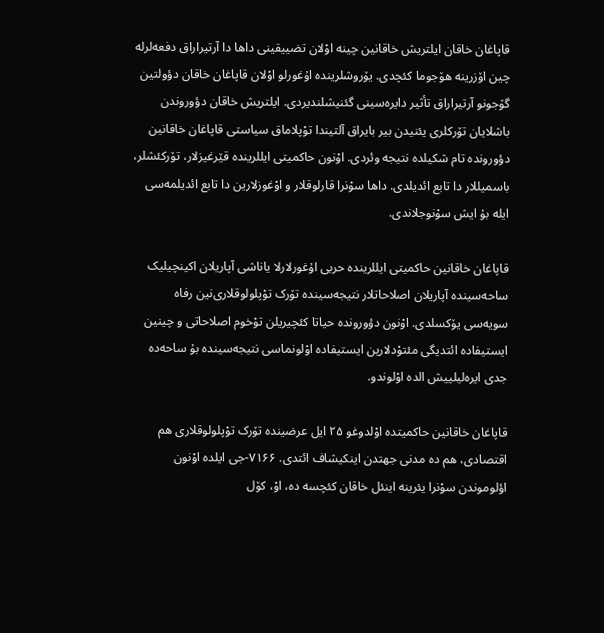قاپاغان خاقان ایلتریش خاقانین چینه اوْلان تضییقینی داها دا آرتیراراق دفعه‌‌لرله چین اۆزرینه هۆجوما کئچدی. يۆروشلرینده اۇغورلو اوْلان قاپاغان خاقان دؤولتین گۆجونو آرتیراراق تأثیر دایره‌سینی گئنیشلندیردی. ایلتریش خاقان دؤوروندن باشلايان تۆرکلری يئنیدن بیر بايراق آلتیندا توْپلاماق سیاستی قاپاغان خاقانین دؤورونده تام شکیلده نتیجه وئردی. اوْنون حاکمیتی ایللرینده قێرغیزلار، تۆرکئشلر، باسمیللار دا تابع ائدیلدی. داها سوْنرا قارلوقلار و اوْغوزلارین دا تابع ائدیلمه‌سی ایله بۇ ایش سوْنوجلاندی.

قاپاغان خاقانین حاکمیتی ایللرینده حربی اۇغورلارلا ياناشی آپاریلان اکینچیلیک ساحه‌سینده آپاریلان اصلاحاتلار نتیجه‌سینده تۆرک توْپلولوقلاری‌نین رفاه سویه‌سی يۆکسلدی. اوْنون دؤورونده حیاتا کئچیریلن توْخوم اصلاحاتی و چینین ایستیفاده ائتدیگی مئتوْدلارین ایستیفاده اوْلونماسی نتیجه‌سینده بۇ ساحه‌‌ده جدی ایره‌لیليیش الده اوْلوندو.

قاپاغان خاقانین حاکمیتده اوْلدوغو ۲۵ ایل عرضینده تۆرک توْپلولوقلاری هم اقتصادی، هم ده مدنی جهتدن اینکیشاف ائتدی. ۷۱۶۶-جی ایلده اوْنون اؤلوموندن سوْنرا يئرینه اینئل خاقان کئچسه ده، اوْ، کۆل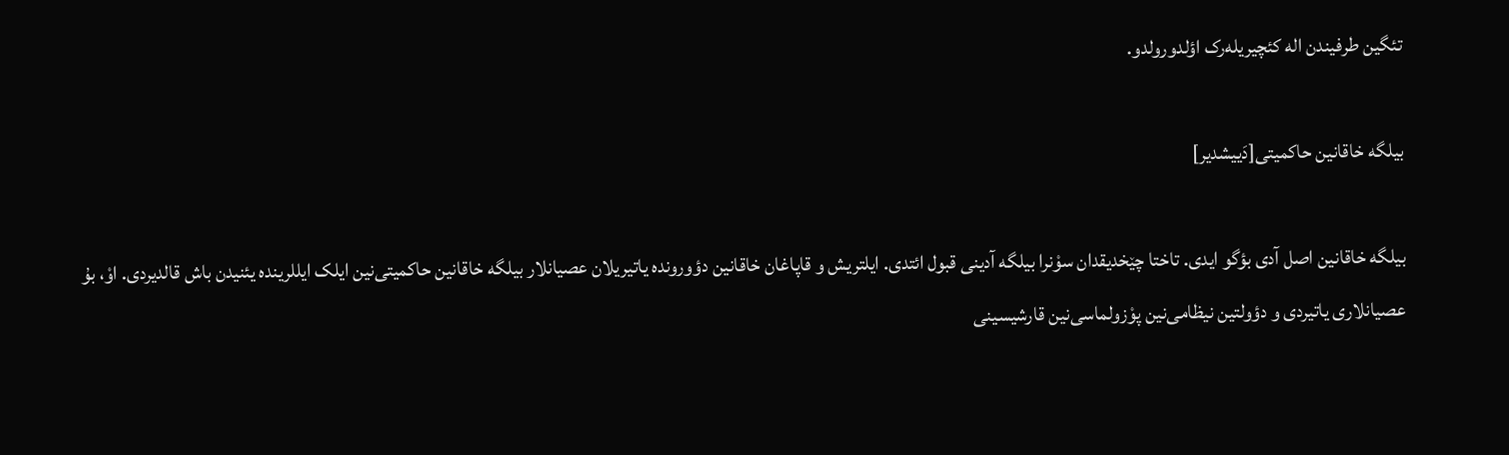تئگین طرفیندن اله کئچیریله‌رک اؤلدورولدو.

بیلگه خاقانین حاکمیتی[دَییشدیر]

بیلگه خاقانین اصل آدی بؤگو ایدی. تاختا چێخدیقدان سوْنرا بیلگه آدینی قبول ائتدی. ایلتریش و قاپاغان خاقانین دؤورونده یاتیریلان عصیانلار بیلگه خاقانین حاکمیتی‌نین ایلک ایللرینده یئنیدن باش قالدیردی. اوْ، بۇ عصیانلاری یاتیردی و دؤولتین نیظامی‌نین پوْزولماسی‌نین قارشیسینی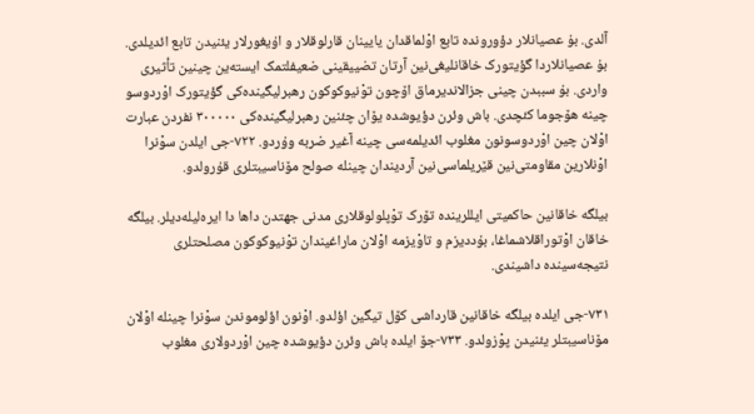آلدی. بۇ عصیانلار دؤورونده تابع اوْلماقدان یایینان قارلوقلار و اۇیغورلار یئنیدن تابع ائدیلدی. بۇ عصیانلاردا گؤیتورک خاقانلیغی‌نین آرتان تضییقینی ضعیفلتمک ایسته‌ین چینین تأثیری واردی. بۇ سببدن چینی جزالاندیرماق اۆچون توْنیوکوکون رهبرلیگینده‌کی گؤیتورک اوْردوسو چینه هۆجوما کئچدی. باش وئرن دؤیوشده یۆان چئنین رهبرلیگینده‌کی ۳۰۰۰۰۰ نفردن عبارت اوْلان چین اوْردوسونون مغلوب ائدیلمه‌سی چینه آغیر ضربه‌‌ وۇردو. ۷۲۲-جی ایلدن سوْنرا اوْنلارین مقاومتی‌نین قێریلماسی‌نین آردیندان چینله صولح مۆناسیبتلری قۇرولدو.

بیلگه خاقانین حاکمیتی ایللرینده تۆرک توْپلولوقلاری مدنی جهتدن داها دا ایره‌لیله‌دیلر. بیلگه خاقان اوْتوراقلاشماغا، بۇددیزم و تاوْیزمه اوْلان ماراغیندان توْنیوکوکون مصلحتلری نتیجه‌سینده داشیندی.

۷۳۱-جی ایلده بیلگه خاقانین قارداشی کۆل تیگین اؤلدو. اوْنون اؤلوموندن سوْنرا چینله اوْلان مۆناسیبتلر یئنیدن پوْزولدو. ۷۳۳-جۆ ایلده باش وئرن دؤیوشده چین اوْردولاری مغلوب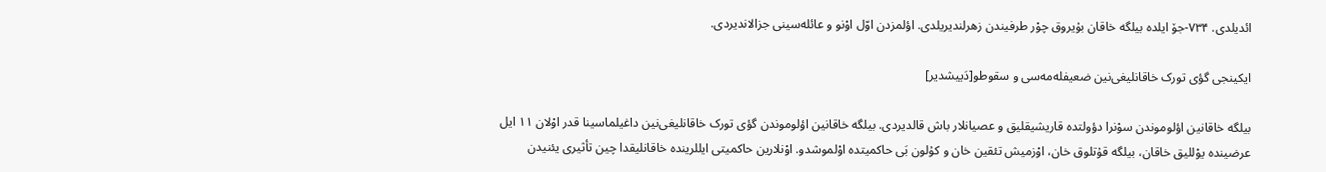ائدیلدی. ۷۳۴-جۆ ایلده بیلگه خاقان بۇیروق چوْر طرفیندن زهرلندیریلدی. اؤلمزدن اوّل اوْنو و عائله‌‌سینی جزالاندیردی.

ایکینجی گؤی تورک خاقانلیغی‌نین ضعیفله‌مه‌سی و سقوطو[دَییشدیر]

بیلگه خاقانین اؤلوموندن سوْنرا دؤولتده قاریشیقلیق و عصیانلار باش قالدیردی. بیلگه خاقانین اؤلوموندن گؤی تورک خاقانلیغی‌نین داغیلماسینا قدر اوْلان ۱۱ ایل عرضینده یوْللیق خاقان، بیلگه قۇتلوق خان، اوْزمیش تئقین خان و کۇلون بَی حاکمیتده اوْلموشدو. اوْنلارین حاکمیتی ایللرینده خاقانلیقدا چین تأثیری یئنیدن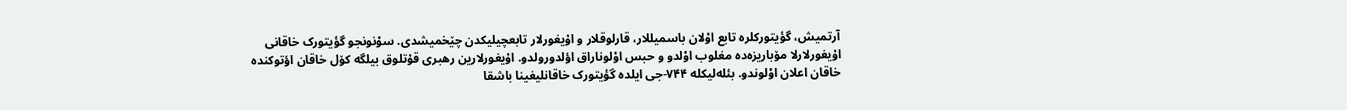آرتمیش، گؤیتورکلره تابع اوْلان باسمیللار، قارلوقلار و اۇیغورلار تابعچیلیکدن چێخمیشدی. سوْنونجو گؤیتورک خاقانی اۇیغورلارلا مۆباریزه‌ده مغلوب اوْلدو و حبس اوْلوناراق اؤلدورولدو. اۇیغورلارین رهبری قۇتلوق بیلگه کۆل خاقان اؤتوکنده خاقان اعلان اوْلوندو. بئله‌لیکله ۷۴۴-جی ایلده گؤیتورک خاقانلیغینا باشقا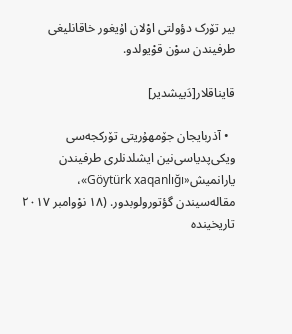بیر تۆرک دؤولتی اوْلان اۇیغور خاقانلیغی طرفیندن سوْن قوْیولدو.

قایناقلار[دَییشدیر]

  • آذربایجان جۆمهۇریتی تۆرکجه‌سی ویکی‌پدیاسی‌نین ایشلدنلری طرفیندن یارانمیش«Göytürk xaqanlığı»، مقاله‌سیندن گؤتورولوبدور. (۱۸ نوْوامبر ۲۰۱۷ تاریخینده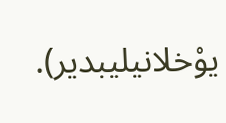یوْخلانیلیبدیر).